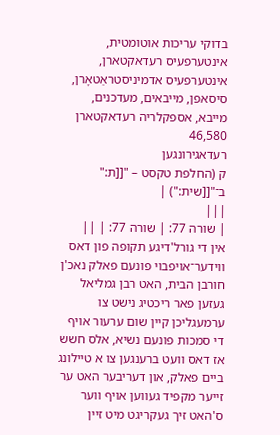בדוקי עריכות אוטומטית, אינטערפעיס רעדאקטארן, אינטערפעיס אדמיניסטראַטאָרן, סיסאפן, מייבאים, מעדכנים, מייבא, אספקלריה רעדאקטארן
46,580
רעדאגירונגען
ק (החלפת טקסט – "[[ת:" ב־"[[שית:") |
|||
| שורה 77: | שורה 77: | ||
אין די גורל'דיגע תקופה פון דאס ווידער־אויפבוי פונעם פאלק נאכ'ן חורבן הבית, האט רבן גמליאל געזען פאר ריכטיג נישט צו ערמעגליכן קיין שום ערעור אויף די סמכות פונעם נשיא, אלס חשש אז דאס וועט ברענגען צו א טיילונג ביים פאלק, און דעריבער האט ער זייער מקפיד געווען אויף ווער ס'האט זיך געקריגט מיט זיין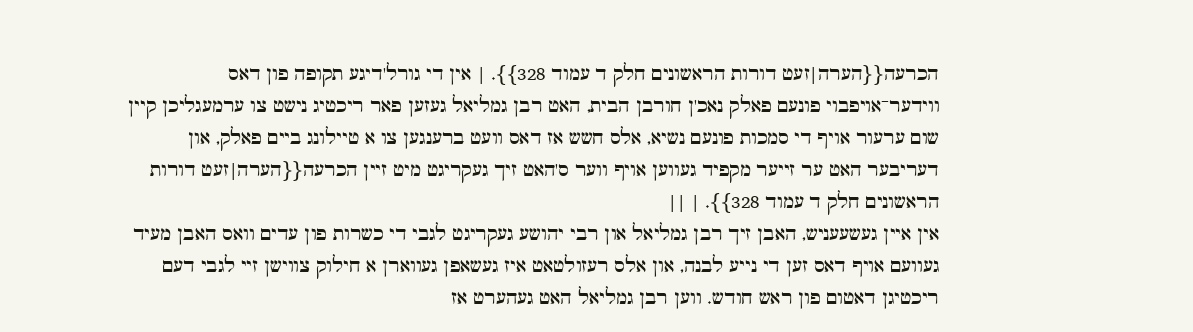הכרעה{{הערה|זעט דורות הראשונים חלק ד עמוד 328}}. | אין די גורל'דיגע תקופה פון דאס ווידער־אויפבוי פונעם פאלק נאכ'ן חורבן הבית, האט רבן גמליאל געזען פאר ריכטיג נישט צו ערמעגליכן קיין שום ערעור אויף די סמכות פונעם נשיא, אלס חשש אז דאס וועט ברענגען צו א טיילונג ביים פאלק, און דעריבער האט ער זייער מקפיד געווען אויף ווער ס'האט זיך געקריגט מיט זיין הכרעה{{הערה|זעט דורות הראשונים חלק ד עמוד 328}}. | ||
אין איין געשעעניש, האבן זיך רבן גמליאל און רבי יהושע געקריגט לגבי די כשרות פון עדים וואס האבן מעיד געוועם אויף דאס זען די נייע לבנה, און אלס רעזולטאט איז געשאפן געווארן א חילוק צווישן זיי לגבי דעם ריכטיגן דאטום פון ראש חודש. ווען רבן גמליאל האט געהערט אז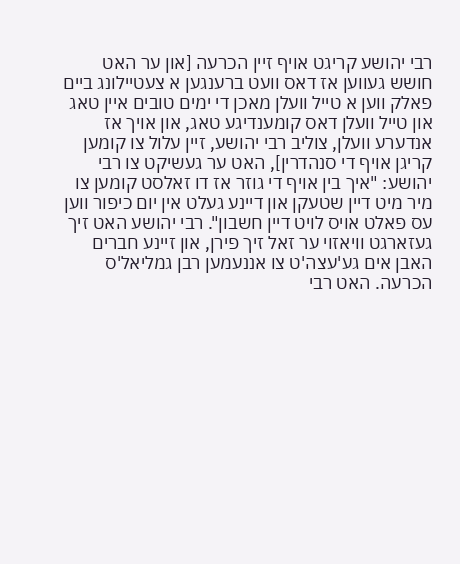רבי יהושע קריגט אויף זיין הכרעה [און ער האט חושש געווען אז דאס וועט ברענגען א צעטיילונג ביים פאלק ווען א טייל וועלן מאכן די ימים טובים איין טאג און טייל וועלן דאס קומענדיגע טאג, און אויך אז אנדערע וועלן, צוליב רבי יהושע, זיין עלול צו קומען קריגן אויף די סנהדרין], האט ער געשיקט צו רבי יהושע: "איך בין אויף די גוזר אז דו זאלסט קומען צו מיר מיט דיין שטעקן און דיינע געלט אין יום כיפור ווען עס פאלט אויס לויט דיין חשבון". רבי יהושע האט זיך געזארגט וויאזוי ער זאל זיך פירן, און זיינע חברים האבן אים גע'עצה'ט צו אננעמען רבן גמליאל'ס הכרעה. האט רבי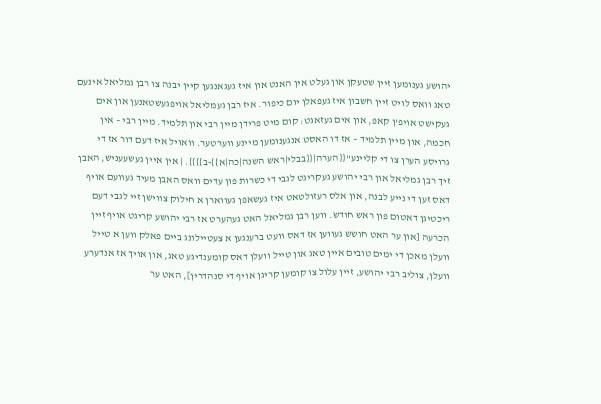יהושע גענומען זיין שטעקן און געלט אין האנט און איז געגאנגען קיין יבנה צו רבן גמליאל אינעם טאג וואס לויט זיין חשבון איז געפאלן יום כיפור. איז רבן געמליאל אויפגעשטאנען און אים געקישט אויפ'ן קאפ, און אים געזאגט: קום מיט פרידן מיין רבי און תלמיד. מיין רבי – אין חכמה, און מיין תלמיד – אז דו האסט אנגענומען מיינע ווערטער. וואויל איז דעם דור אז די גרויסע הערן צו די קליינע"{{הערה|{{בבלי|ראש השנה|כה|א}}-ב}}}}. | אין איין געשעעניש, האבן זיך רבן גמליאל און רבי יהושע געקריגט לגבי די כשרות פון עדים וואס האבן מעיד געוועם אויף דאס זען די נייע לבנה, און אלס רעזולטאט איז געשאפן געווארן א חילוק צווישן זיי לגבי דעם ריכטיגן דאטום פון ראש חודש. ווען רבן גמליאל האט געהערט אז רבי יהושע קריגט אויף זיין הכרעה [און ער האט חושש געווען אז דאס וועט ברענגען א צעטיילונג ביים פאלק ווען א טייל וועלן מאכן די ימים טובים איין טאג און טייל וועלן דאס קומענדיגע טאג, און אויך אז אנדערע וועלן, צוליב רבי יהושע, זיין עלול צו קומען קריגן אויף די סנהדרין], האט ער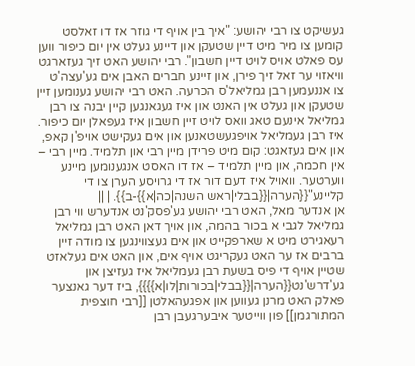געשיקט צו רבי יהושע: "איך בין אויף די גוזר אז דו זאלסט קומען צו מיר מיט דיין שטעקן און דיינע געלט אין יום כיפור ווען עס פאלט אויס לויט דיין חשבון". רבי יהושע האט זיך געזארגט וויאזוי ער זאל זיך פירן, און זיינע חברים האבן אים גע'עצה'ט צו אננעמען רבן גמליאל'ס הכרעה. האט רבי יהושע גענומען זיין שטעקן און געלט אין האנט און איז געגאנגען קיין יבנה צו רבן גמליאל אינעם טאג וואס לויט זיין חשבון איז געפאלן יום כיפור. איז רבן געמליאל אויפגעשטאנען און אים געקישט אויפ'ן קאפ, און אים געזאגט: קום מיט פרידן מיין רבי און תלמיד. מיין רבי – אין חכמה, און מיין תלמיד – אז דו האסט אנגענומען מיינע ווערטער. וואויל איז דעם דור אז די גרויסע הערן צו די קליינע"{{הערה|{{בבלי|ראש השנה|כה|א}}-ב}}. | ||
אן אנדער מאל, האט רבי יהושע גע'פסק'נט אנדערש ווי רבן גמליאל לגבי א בכור בהמה, און אויך דאן האט רבן גמליאל רעאגירט מיט א שארפקייט און אים געצווינגען צו מודה זיין ברבים אז ער האט געקריגט אויף אים, און האט אים געלאזט שטיין אויף די פיס בשעת רבן געמליאל איז געזיצן און גע'דרש'נט{{הערה|{{בבלי|בכורות|לו|א}}}}, ביז דער גאנצער פאלק האט מרנן געווען און אפגעהאלטן [[רבי חוצפית המתורגמן]] פון ווייטער איבערגעבן רבן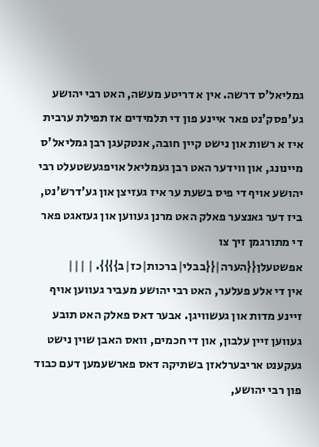גמליאל'ס דרשה. אין א דריטע מעשה, האט רבי יהושע גע'פסק'נט פאר איינע פון די תלמידים אז תפילת ערבית איז א רשות און נישט קיין חובה, אנטקעגן רבן גמליאל'ס מיינונג, און ווידער האט רבן געמליאל אויפגעשטעלט רבי יהושע אויף די פיס בשעת ער איז געזיצן און גע'דרש'נט, ביז דער גאנצער פאלק האט מרנן געווען און געזאגט פאר די מתורגמן זיך צו אפשטעלן{{הערה|{{בבלי|ברכות|כז|ב}}}}. | |||
אין די אלע פעלער, האט רבי יהושע מעביר געווען אויף זיינע מדות און געשוויגן. אבער דאס פאלק האט תובע געווען זיין עלבון, און די חכמים, וואס האבן שוין נישט געקענט אריבערלאזן בשתיקה דאס פארשעמען דעם כבוד פון רבי יהושע,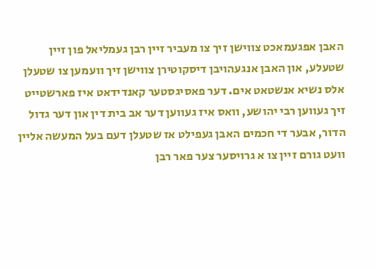האבן אפגעמאכט צווישן זיך צו מעביר זיין רבן געמליאל פון זיין שטעלע, און האבן אנגעהויבן דיסקוטירן צווישן זיך וועמען צו שטעלן אלס נשיא אנשטאט אים. דער פאסיגסטער קאנדידאט איז פארשטייט זיך געווען רבי יהושע, וואס איז געווען דער אב בית דין און דער גדול הדור, אבער די חכמים האבן געפילט אז שטעלן דעם בעל המעשה אליין וועט גורם זיין צו א גרויסער צער פאר רבן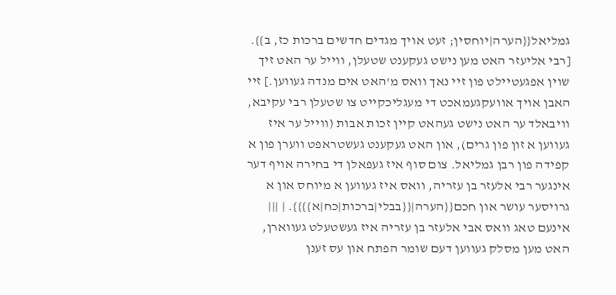גמליאל{{הערה|יוחסין; זעט אויך מגדים חדשים ברכות כז, ב}}. [רבי אליעזר האט מען נישט געקענט שטעלן, ווייל ער האט זיך שוין אפגעטיילט פון זיי נאך וואס מ'האט אים מנדה געווען.] זיי האבן אויך אוועקגעמאכט די מעגליכקייט צו שטעלן רבי עקיבא, וויבאלד ער האט נישט געהאט קיין זכות אבות (ווייל ער איז געווען א זון פון גרים), און האט געקענט געשטראפט ווערן פון א קפידה פון רבן גמליאל. צום סוף איז געפאלן די בחירה אויף דער אינגער רבי אלעזר בן עזריה, וואס איז געווען א מיוחס און א גרויסער עושר און חכם{{הערה|{{בבלי|ברכות|כח|א}}}}. | |||
אינעם טאג וואס אבי אלעזר בן עזריה איז געשטעלט געווארן, האט מען מסלק געווען דעם שומר הפתח און עס זענן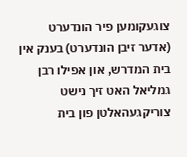צוגעקומען פיר הונדערט (אדער זיבן הונדערט) בענק אין בית המדרש, און אפילו רבן גמליאל האט זיך נישט צוריקגעהאלטן פון בית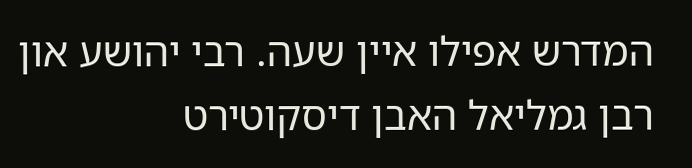המדרש אפילו איין שעה. רבי יהושע און רבן גמליאל האבן דיסקוטירט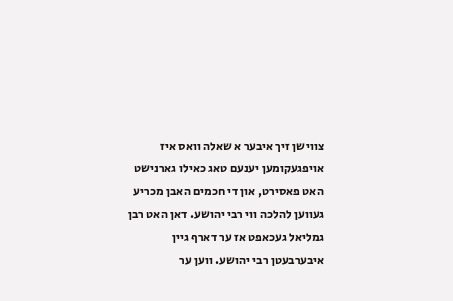צווישן זיך איבער א שאלה וואס איז אויפגעקומען יענעם טאג כאילו גארנישט האט פאסירט, און די חכמים האבן מכריע געווען להלכה ווי רבי יהושע. דאן האט רבן גמליאל געכאפט אז ער דארף גיין איבערבעטן רבי יהושע. ווען ער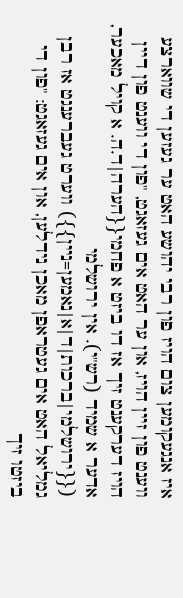איז אנגעקומען צום הויז פון רבי יהושע האט ער געזען די שווארצע ווענט פון זיין הויז, און ער האט אים געזאגט, "פון די ווענט פון דיין הויז דערקענט זיך אז דו ביזט א פחמי{{הערה|ד.ה. א קויל מאכער, אדער א שמיד (רש"י). אין ירושלמי ({{ירושלמי|ברכות|ד|א|נאמען=ניין}}) ווערט געברענגט אז רבן גמליאל האט אים געטראפן מאכן נידלען, און אים געזאגט: "פון די ביזטו זיך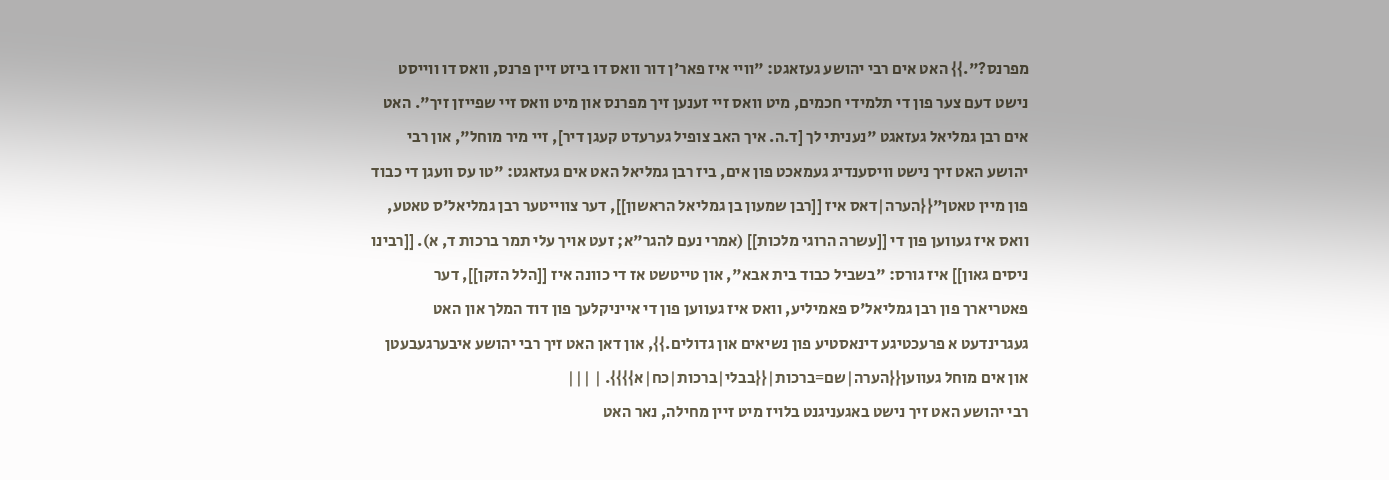מפרנס?".}} האט אים רבי יהושע געזאגט: "וויי איז פאר'ן דור וואס דו ביזט זיין פרנס, וואס דו ווייסט נישט דעם צער פון די תלמידי חכמים, מיט וואס זיי זענען זיך מפרנס און מיט וואס זיי שפייזן זיך". האט אים רבן גמליאל געזאגט "נעניתי לך [ד.ה. איך האב צופיל גערעדט קעגן דיר], זיי מיר מוחל", און רבי יהושע האט זיך נישט וויסענדיג געמאכט פון אים, ביז רבן גמליאל האט אים געזאגט: "טו עס וועגן די כבוד פון מיין טאטן"{{הערה|דאס איז [[רבן שמעון בן גמליאל הראשון]], דער צווייטער רבן גמליאל'ס טאטע, וואס איז געווען פון די [[עשרה הרוגי מלכות]] (אמרי נעם להגר"א; זעט אויך עלי תמר ברכות ד, א). [[רבינו ניסים גאון]] איז גורס: "בשביל כבוד בית אבא", און טייטשט אז די כוונה איז [[הלל הזקן]], דער פאטריארך פון רבן גמליאל'ס פאמיליע, וואס איז געווען פון די אייניקלעך פון דוד המלך און האט געגרינדעט א פרעכטיגע דינאסטיע פון נשיאים און גדולים.}}, און דאן האט זיך רבי יהושע איבערגעבעטן און אים מוחל געווען{{הערה|שם=ברכות|{{בבלי|ברכות|כח|א}}}}. | |||
רבי יהושע האט זיך נישט באגעניגנט בלויז מיט זיין מחילה, נאר האט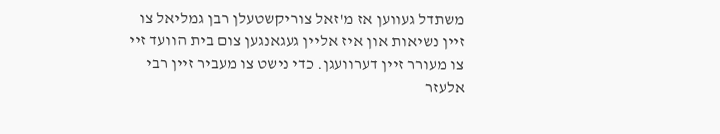משתדל געווען אז מ'זאל צוריקשטעלן רבן גמליאל צו זיין נשיאות און איז אליין געגאנגען צום בית הוועד זיי צו מעורר זיין דערוועגן. כדי נישט צו מעביר זיין רבי אלעזר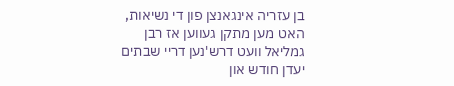בן עזריה אינגאנצן פון די נשיאות, האט מען מתקן געווען אז רבן גמליאל וועט דרש'נען דריי שבתים יעדן חודש און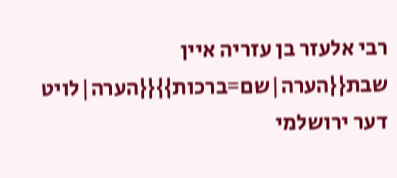רבי אלעזר בן עזריה איין שבת{{הערה|שם=ברכות}}{{הערה|לויט דער ירושלמי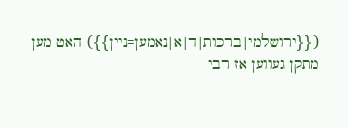({{ירושלמי|ברכות|ד|א|נאמען=ניין}}) האט מען מתקן געווען אז רבי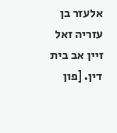אלעזר בן עזריה זאל זיין אב בית דין. [פון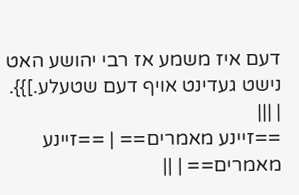דעם איז משמע אז רבי יהושע האט נישט געדינט אויף דעם שטעלע.]}}. | |||
==זיינע מאמרים== | ==זיינע מאמרים== | ||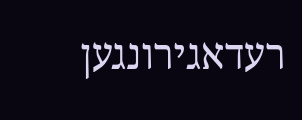רעדאגירונגען